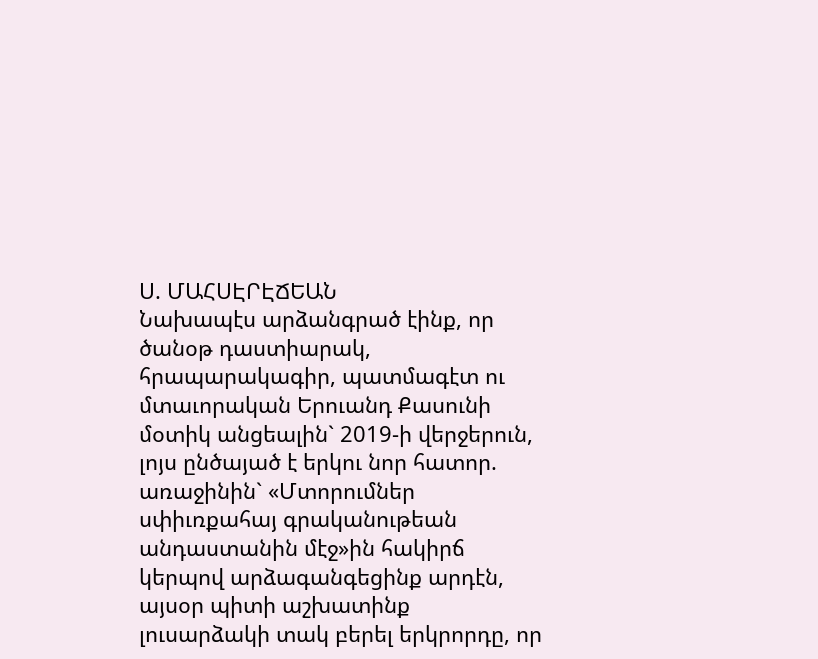Ս. ՄԱՀՍԷՐԷՃԵԱՆ
Նախապէս արձանգրած էինք, որ ծանօթ դաստիարակ, հրապարակագիր, պատմագէտ ու մտաւորական Երուանդ Քասունի մօտիկ անցեալին` 2019-ի վերջերուն, լոյս ընծայած է երկու նոր հատոր. առաջինին` «Մտորումներ սփիւռքահայ գրականութեան անդաստանին մէջ»ին հակիրճ կերպով արձագանգեցինք արդէն, այսօր պիտի աշխատինք լուսարձակի տակ բերել երկրորդը, որ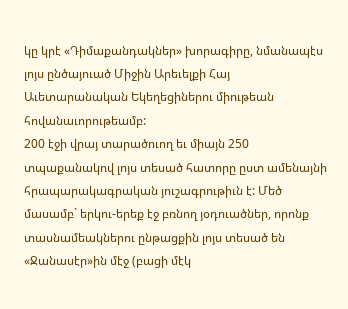կը կրէ «Դիմաքանդակներ» խորագիրը, նմանապէս լոյս ընծայուած Միջին Արեւելքի Հայ Աւետարանական Եկեղեցիներու միութեան հովանաւորութեամբ:
200 էջի վրայ տարածուող եւ միայն 250 տպաքանակով լոյս տեսած հատորը ըստ ամենայնի հրապարակագրական յուշագրութիւն է: Մեծ մասամբ` երկու-երեք էջ բռնող յօդուածներ, որոնք տասնամեակներու ընթացքին լոյս տեսած են «Ջանասէր»ին մէջ (բացի մէկ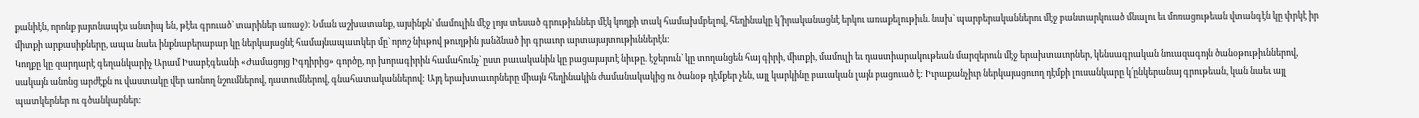քանիէն, որոնք յայտնապէս անտիպ են, թէեւ գրուած` տարիներ առաջ): Նման աշխատանք, այսինքն` մամուլին մէջ լոյս տեսած գրութիւններ մէկ կողքի տակ համախմբելով, հեղինակը կ՛իրականացնէ երկու առաքելութիւն. նախ` պարբերականներու մէջ բանտարկուած մնալու եւ մոռացութեան վտանգէն կը փրկէ իր միտքի արքասիքները, ապա նաեւ ինքնաբերաբար կը ներկայացնէ համայնապատկեր մը` որոշ նիւթով թուղթին յանձնած իր գրաւոր արտայայտութիւններէն:
Կողքը կը զարդարէ գեղանկարիչ Արամ Իսաբէգեանի «Ժամացոյց Իգդիրից» գործը, որ խորագիրին համահունչ` ըստ բաւականին կը բացայայտէ նիւթը. էջերուն` կը տողանցեն հայ գիրի, միտքի, մամուլի եւ դաստիարակութեան մարզերուն մէջ երախտաւորներ, կենսագրական նուազագոյն ծանօթութիւններով, սակայն անոնց արժէքն ու վաստակը վեր առնող նշումներով, դատումներով, գնահատականներով: Այդ երախտաւորները միայն հեղինակին ժամանակակից ու ծանօթ դէմքեր չեն, այլ կարկինը բաւական լայն բացուած է: Իւրաքանչիւր ներկայացուող դէմքի լուսանկարը կ՛ընկերանայ գրութեան, կան նաեւ այլ պատկերներ ու գծանկարներ: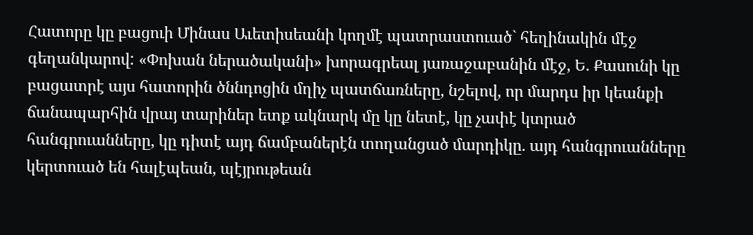Հատորը կը բացուի Մինաս Աւետիսեանի կողմէ պատրաստուած` հեղինակին մէջ գեղանկարով: «Փոխան ներածականի» խորագրեալ յառաջաբանին մէջ, Ե. Քասունի կը բացատրէ այս հատորին ծննդոցին մղիչ պատճառները, նշելով, որ մարդս իր կեանքի ճանապարհին վրայ տարիներ ետք ակնարկ մը կը նետէ, կը չափէ կտրած հանգրուանները, կը դիտէ այդ ճամբաներէն տողանցած մարդիկը. այդ հանգրուանները կերտուած են հալէպեան, պէյրութեան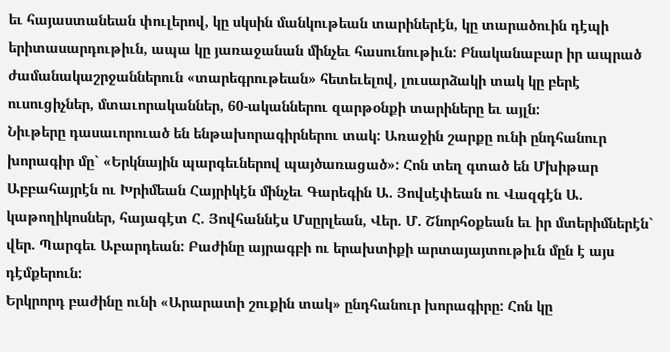եւ հայաստանեան փուլերով, կը սկսին մանկութեան տարիներէն, կը տարածուին դէպի երիտասարդութիւն, ապա կը յառաջանան մինչեւ հասունութիւն: Բնականաբար իր ապրած ժամանակաշրջաններուն «տարեգրութեան» հետեւելով, լուսարձակի տակ կը բերէ ուսուցիչներ, մտաւորականներ, 60-ականներու զարթօնքի տարիները եւ այլն:
Նիւթերը դասաւորուած են ենթախորագիրներու տակ: Առաջին շարքը ունի ընդհանուր խորագիր մը` «Երկնային պարգեւներով պայծառացած»: Հոն տեղ գտած են Մխիթար Աբբահայրէն ու Խրիմեան Հայրիկէն մինչեւ Գարեգին Ա. Յովսէփեան ու Վազգէն Ա. կաթողիկոսներ, հայագէտ Հ. Յովհաննէս Մսըրլեան, Վեր. Մ. Շնորհօքեան եւ իր մտերիմներէն` վեր. Պարգեւ Աբարդեան: Բաժինը այրագբի ու երախտիքի արտայայտութիւն մըն է այս դէմքերուն:
Երկրորդ բաժինը ունի «Արարատի շուքին տակ» ընդհանուր խորագիրը: Հոն կը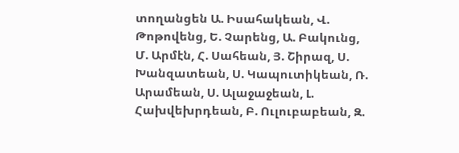տողանցեն Ա. Իսահակեան, Վ. Թոթովենց, Ե. Չարենց, Ա. Բակունց, Մ. Արմէն, Հ. Սահեան, Յ. Շիրազ, Ս. Խանզատեան, Ս. Կապուտիկեան, Ռ. Արամեան, Ս. Ալաջաջեան, Լ. Հախվեխրդեան, Բ. Ուլուբաբեան, Զ.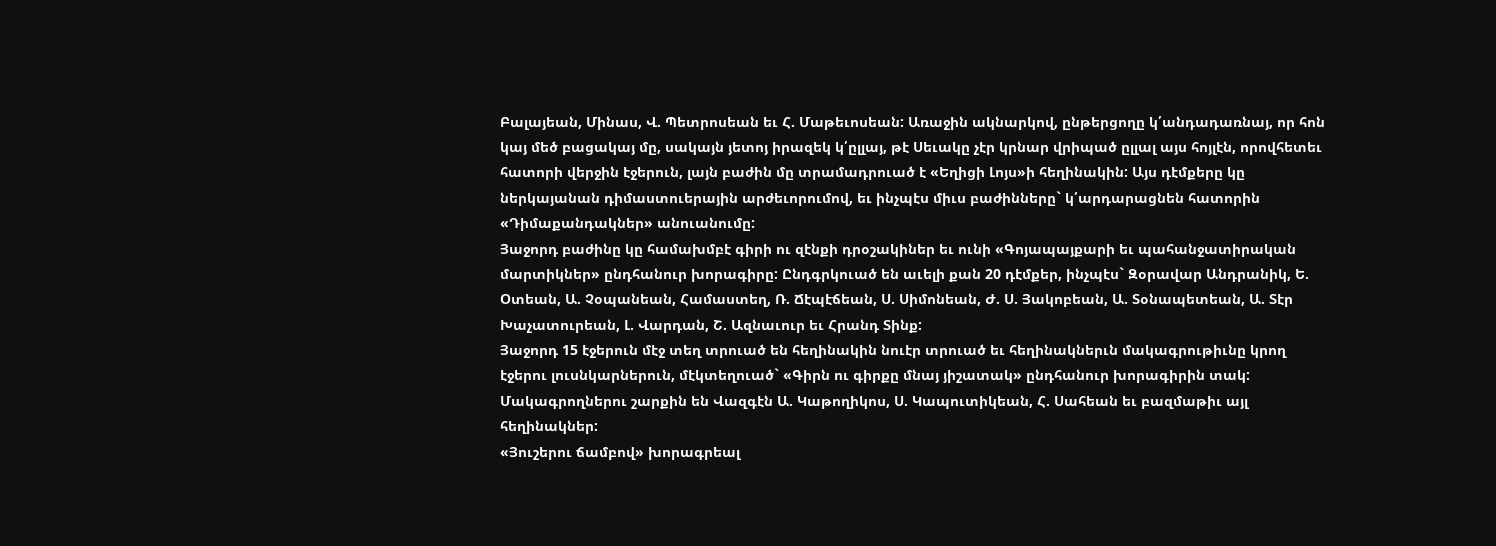Բալայեան, Մինաս, Վ. Պետրոսեան եւ Հ. Մաթեւոսեան: Առաջին ակնարկով, ընթերցողը կ՛անդադառնայ, որ հոն կայ մեծ բացակայ մը, սակայն յետոյ իրազեկ կ՛ըլլայ, թէ Սեւակը չէր կրնար վրիպած ըլլալ այս հոյլէն, որովհետեւ հատորի վերջին էջերուն, լայն բաժին մը տրամադրուած է «Եղիցի Լոյս»ի հեղինակին: Այս դէմքերը կը ներկայանան դիմաստուերային արժեւորումով, եւ ինչպէս միւս բաժինները` կ՛արդարացնեն հատորին «Դիմաքանդակներ» անուանումը:
Յաջորդ բաժինը կը համախմբէ գիրի ու զէնքի դրօշակիներ եւ ունի «Գոյապայքարի եւ պահանջատիրական մարտիկներ» ընդհանուր խորագիրը: Ընդգրկուած են աւելի քան 20 դէմքեր, ինչպէս` Զօրավար Անդրանիկ, Ե. Օտեան, Ա. Չօպանեան, Համաստեղ, Ռ. Ճէպէճեան, Ս. Սիմոնեան, Ժ. Ս. Յակոբեան, Ա. Տօնապետեան, Ա. Տէր Խաչատուրեան, Լ. Վարդան, Շ. Ազնաւուր եւ Հրանդ Տինք:
Յաջորդ 15 էջերուն մէջ տեղ տրուած են հեղինակին նուէր տրուած եւ հեղինակներւն մակագրութիւնը կրող էջերու լուսնկարներուն, մէկտեղուած` «Գիրն ու գիրքը մնայ յիշատակ» ընդհանուր խորագիրին տակ: Մակագրողներու շարքին են Վազգէն Ա. Կաթողիկոս, Ս. Կապուտիկեան, Հ. Սահեան եւ բազմաթիւ այլ հեղինակներ:
«Յուշերու ճամբով» խորագրեալ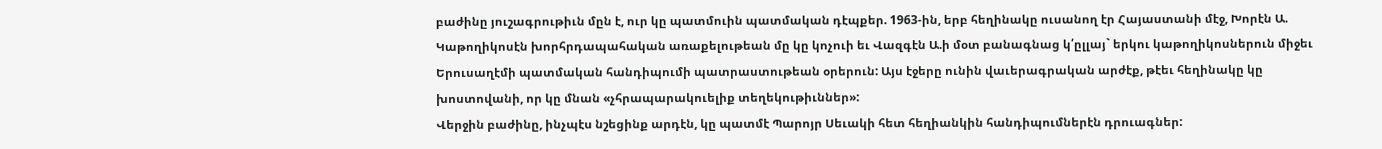բաժինը յուշագրութիւն մըն է, ուր կը պատմուին պատմական դէպքեր. 1963-ին, երբ հեղինակը ուսանող էր Հայաստանի մէջ, Խորէն Ա. Կաթողիկոսէն խորհրդապահական առաքելութեան մը կը կոչուի եւ Վազգէն Ա.ի մօտ բանագնաց կ՛ըլլայ` երկու կաթողիկոսներուն միջեւ Երուսաղէմի պատմական հանդիպումի պատրաստութեան օրերուն: Այս էջերը ունին վաւերագրական արժէք, թէեւ հեղինակը կը խոստովանի, որ կը մնան «չհրապարակուելիք տեղեկութիւններ»:
Վերջին բաժինը, ինչպէս նշեցինք արդէն, կը պատմէ Պարոյր Սեւակի հետ հեղիանկին հանդիպումներէն դրուագներ: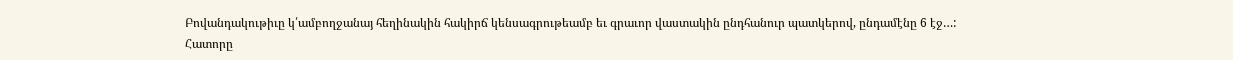Բովանդակութիւը կ՛ամբողջանայ հեղինակին հակիրճ կենսագրութեամբ եւ գրաւոր վաստակին ընդհանուր պատկերով, ընդամէնը 6 էջ…:
Հատորը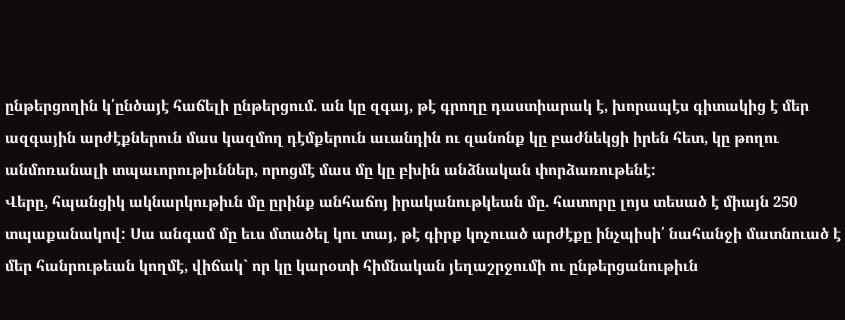ընթերցողին կ՛ընծայէ հաճելի ընթերցում. ան կը զգայ, թէ գրողը դաստիարակ է, խորապէս գիտակից է մեր ազգային արժէքներուն մաս կազմող դէմքերուն աւանդին ու զանոնք կը բաժնեկցի իրեն հետ, կը թողու անմոռանալի տպաւորութիւններ, որոցմէ մաս մը կը բխին անձնական փորձառութենէ:
Վերը, հպանցիկ ակնարկութիւն մը ըրինք անհաճոյ իրականութկեան մը. հատորը լոյս տեսած է միայն 250 տպաքանակով: Սա անգամ մը եւս մտածել կու տայ, թէ գիրք կոչուած արժէքը ինչպիսի՛ նահանջի մատնուած է մեր հանրութեան կողմէ, վիճակ` որ կը կարօտի հիմնական յեղաշրջումի ու ընթերցանութիւն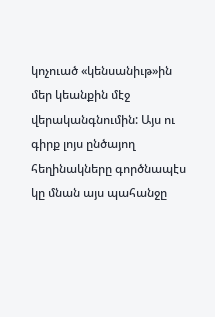կոչուած «կենսանիւթ»ին մեր կեանքին մէջ վերականգնումին: Այս ու գիրք լոյս ընծայող հեղինակները գործնապէս կը մնան այս պահանջը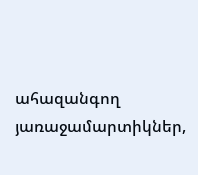ահազանգող յառաջամարտիկներ,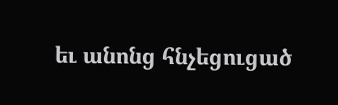եւ անոնց հնչեցուցած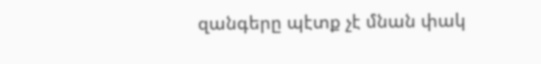զանգերը պէտք չէ մնան փակ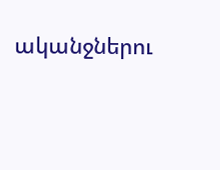ականջներու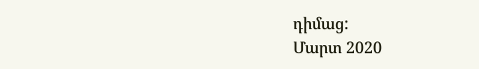դիմաց:
Մարտ 2020